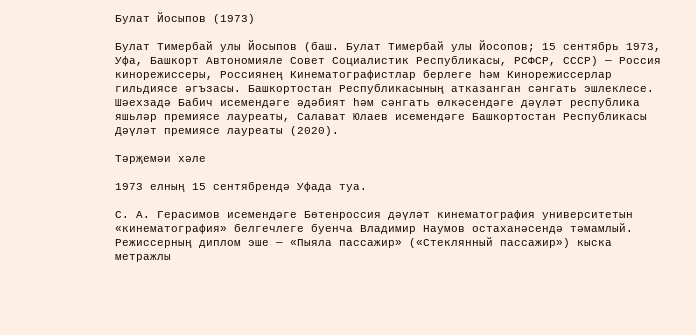Булат Йосыпов (1973)

Булат Тимербай улы Йосыпов (баш. Булат Тимербай улы Йосопов; 15 сентябрь 1973, Уфа, Башкорт Автономияле Совет Социалистик Республикасы, РСФСР, СССР) — Россия кинорежиссеры, Россиянең Кинематографистлар берлеге һәм Кинорежиссерлар гильдиясе әгъзасы. Башкортостан Республикасының атказанган сәнгать эшлеклесе. Шәехзадә Бабич исемендәге әдәбият һәм сәнгать өлкәсендәге дәүләт республика яшьләр премиясе лауреаты, Салават Юлаев исемендәге Башкортостан Республикасы Дәүләт премиясе лауреаты (2020).

Тәрҗемәи хәле

1973 елның 15 сентябрендә Уфада туа.

С. А. Герасимов исемендәге Бөтенроссия дәүләт кинематография университетын «кинематография» белгечлеге буенча Владимир Наумов остаханәсендә тәмамлый. Режиссерның диплом эше — «Пыяла пассажир» («Стеклянный пассажир») кыска метражлы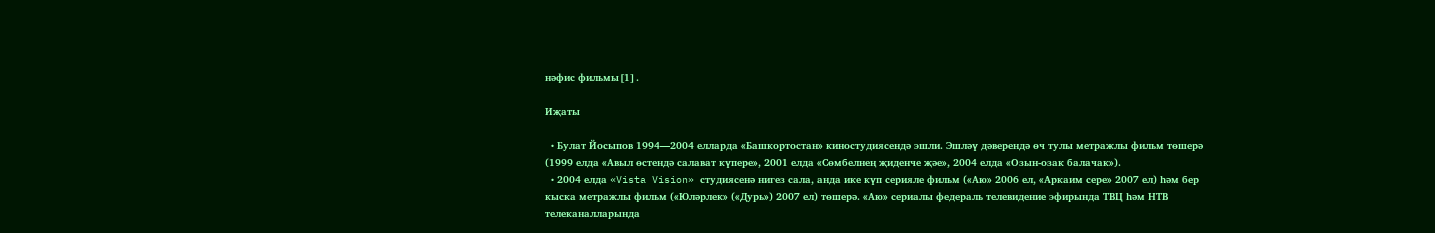нәфис фильмы[1].

Иҗаты

  • Булат Йосыпов 1994—2004 елларда «Башкортостан» киностудиясендә эшли. Эшләү дәверендә өч тулы метражлы фильм төшерә (1999 елда «Авыл өстендә салават күпере», 2001 елда «Сөмбелнең җиденче җәе», 2004 елда «Озын-озак балачак»).
  • 2004 елда «Vista Vision» студиясенә нигез сала, анда ике күп серияле фильм («Аю» 2006 ел, «Аркаим сере» 2007 ел) һәм бер кыска метражлы фильм («Юләрлек» («Дурь») 2007 ел) төшерә. «Аю» сериалы федераль телевидение эфирында ТВЦ һәм НТВ телеканалларында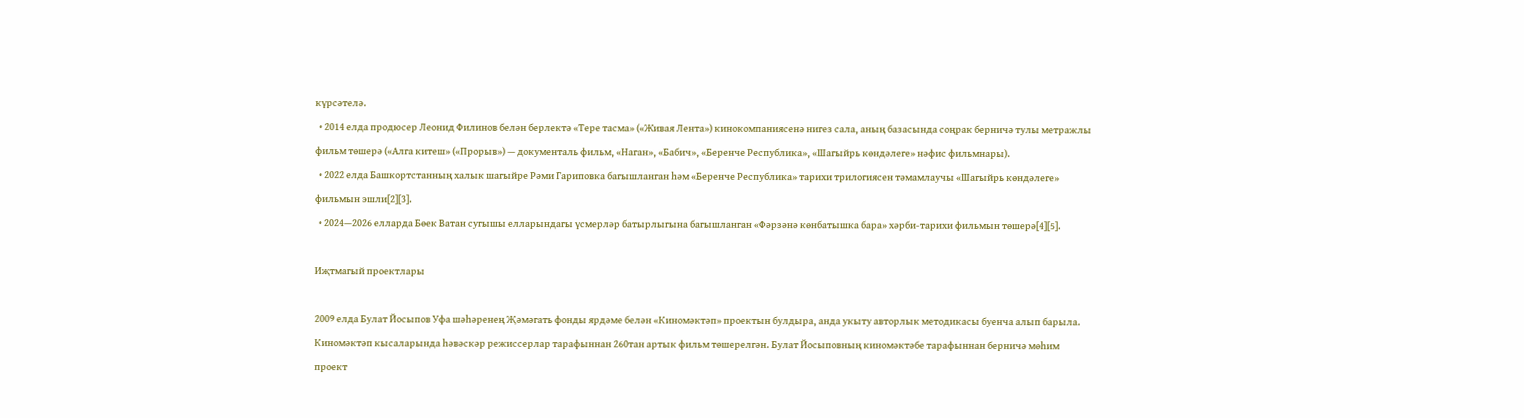күрсәтелә.
  • 2014 елда продюсер Леонид Филинов белән берлектә «Тере тасма» («Живая Лента») кинокомпаниясенә нигез сала, аның базасында соңрак берничә тулы метражлы фильм төшерә («Алга китеш» («Прорыв») — документаль фильм, «Наган», «Бабич», «Беренче Республика», «Шагыйрь көндәлеге» нәфис фильмнары).
  • 2022 елда Башкортстанның халык шагыйре Рәми Гариповка багышланган һәм «Беренче Республика» тарихи трилогиясен тәмамлаучы «Шагыйрь көндәлеге» фильмын эшли[2][3].
  • 2024—2026 елларда Бөек Ватан сугышы елларындагы үсмерләр батырлыгына багышланган «Фәрзәнә көнбатышка бара» хәрби-тарихи фильмын төшерә[4][5].

Иҗтмагый проектлары

2009 елда Булат Йосыпов Уфа шәһәренең Җәмәгать фонды ярдәме белән «Киномәктәп» проектын булдыра, анда укыту авторлык методикасы буенча алып барыла. Киномәктәп кысаларында һәвәскәр режиссерлар тарафыннан 260тан артык фильм төшерелгән. Булат Йосыповның киномәктәбе тарафыннан берничә мөһим проект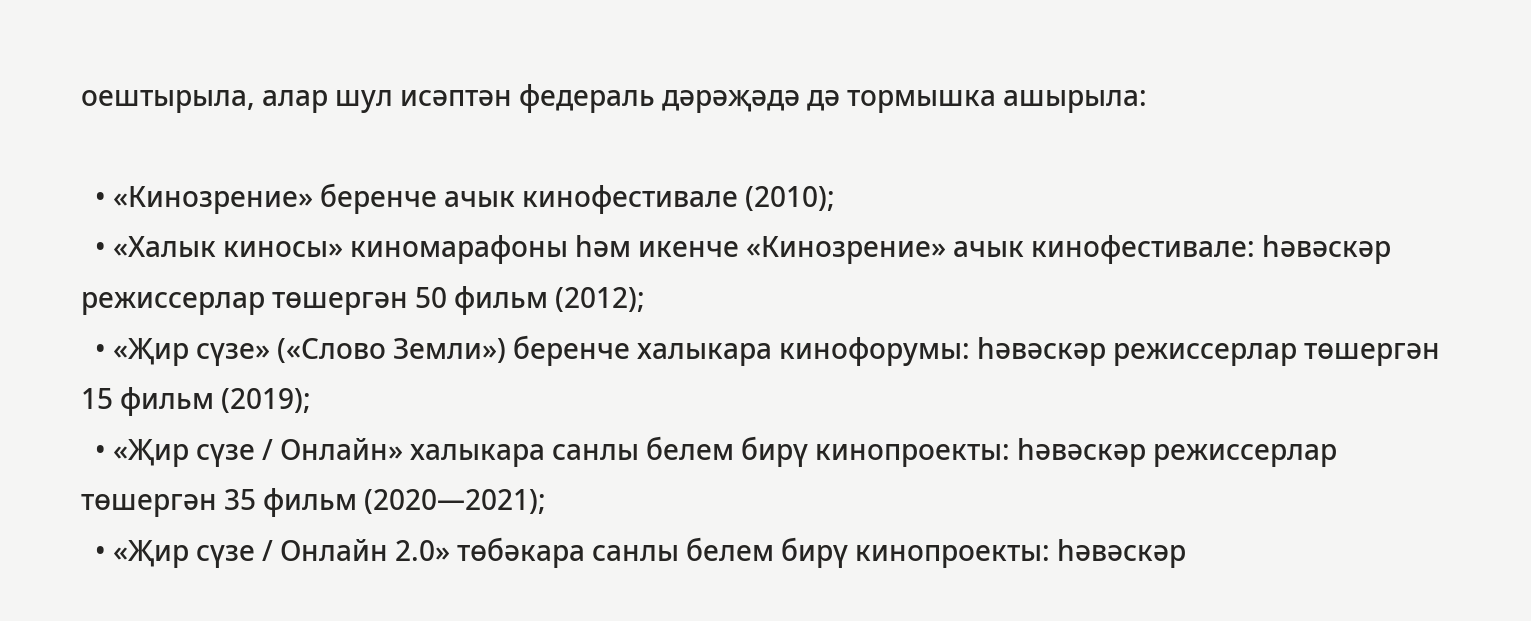оештырыла, алар шул исәптән федераль дәрәҗәдә дә тормышка ашырыла:

  • «Кинозрение» беренче ачык кинофестивале (2010);
  • «Халык киносы» киномарафоны һәм икенче «Кинозрение» ачык кинофестивале: һәвәскәр режиссерлар төшергән 50 фильм (2012);
  • «Җир сүзе» («Слово Земли») беренче халыкара кинофорумы: һәвәскәр режиссерлар төшергән 15 фильм (2019);
  • «Җир сүзе / Онлайн» халыкара санлы белем бирү кинопроекты: һәвәскәр режиссерлар төшергән 35 фильм (2020—2021);
  • «Җир сүзе / Онлайн 2.0» төбәкара санлы белем бирү кинопроекты: һәвәскәр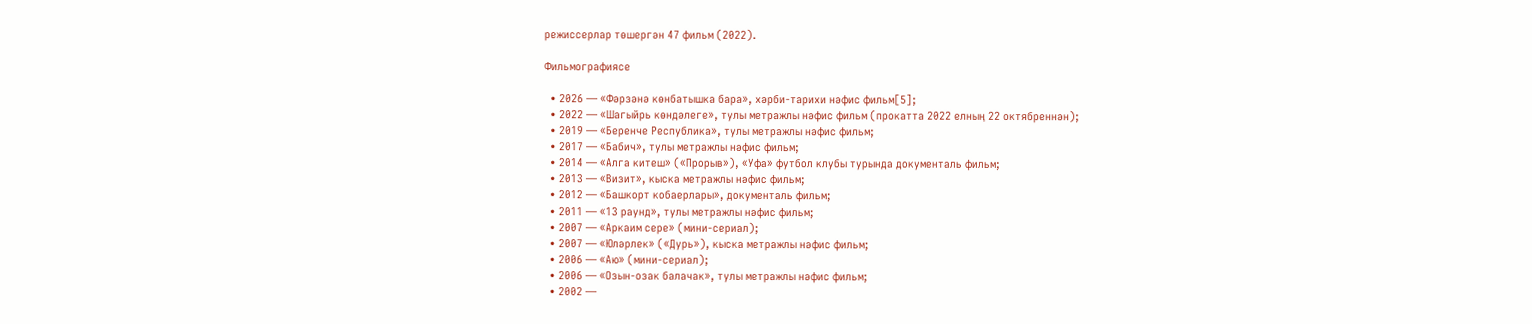режиссерлар төшергән 47 фильм (2022).

Фильмографиясе

  • 2026 — «Фәрзәнә көнбатышка бара», хәрби-тарихи нәфис фильм[5];
  • 2022 — «Шагыйрь көндәлеге», тулы метражлы нәфис фильм (прокатта 2022 елның 22 октябреннән);
  • 2019 — «Беренче Республика», тулы метражлы нәфис фильм;
  • 2017 — «Бабич», тулы метражлы нәфис фильм;
  • 2014 — «Алга китеш» («Прорыв»), «Уфа» футбол клубы турында документаль фильм;
  • 2013 — «Визит», кыска метражлы нәфис фильм;
  • 2012 — «Башкорт кобаерлары», документаль фильм;
  • 2011 — «13 раунд», тулы метражлы нәфис фильм;
  • 2007 — «Аркаим сере» (мини-сериал);
  • 2007 — «Юләрлек» («Дурь»), кыска метражлы нәфис фильм;
  • 2006 — «Аю» (мини-сериал);
  • 2006 — «Озын-озак балачак», тулы метражлы нәфис фильм;
  • 2002 —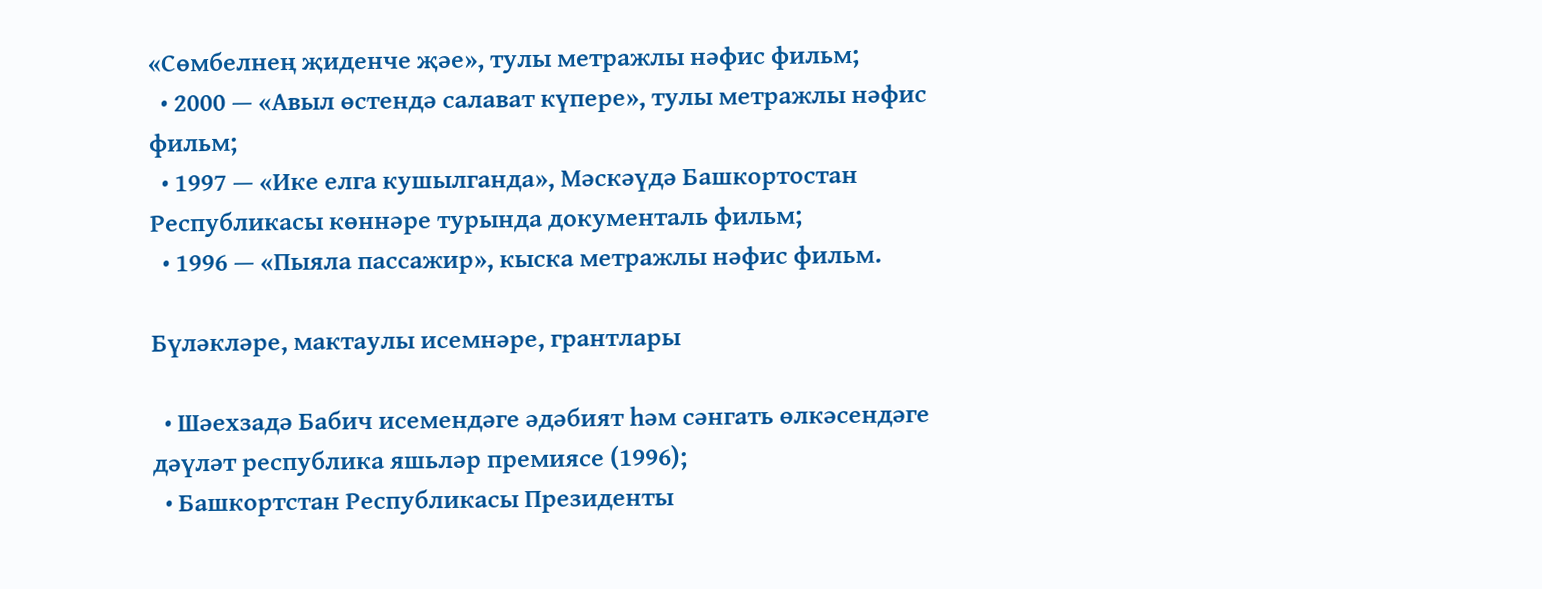«Сөмбелнең җиденче җәе», тулы метражлы нәфис фильм;
  • 2000 — «Авыл өстендә салават күпере», тулы метражлы нәфис фильм;
  • 1997 — «Ике елга кушылганда», Мәскәүдә Башкортостан Республикасы көннәре турында документаль фильм;
  • 1996 — «Пыяла пассажир», кыска метражлы нәфис фильм.

Бүләкләре, мактаулы исемнәре, грантлары

  • Шәехзадә Бабич исемендәге әдәбият һәм сәнгать өлкәсендәге дәүләт республика яшьләр премиясе (1996);
  • Башкортстан Республикасы Президенты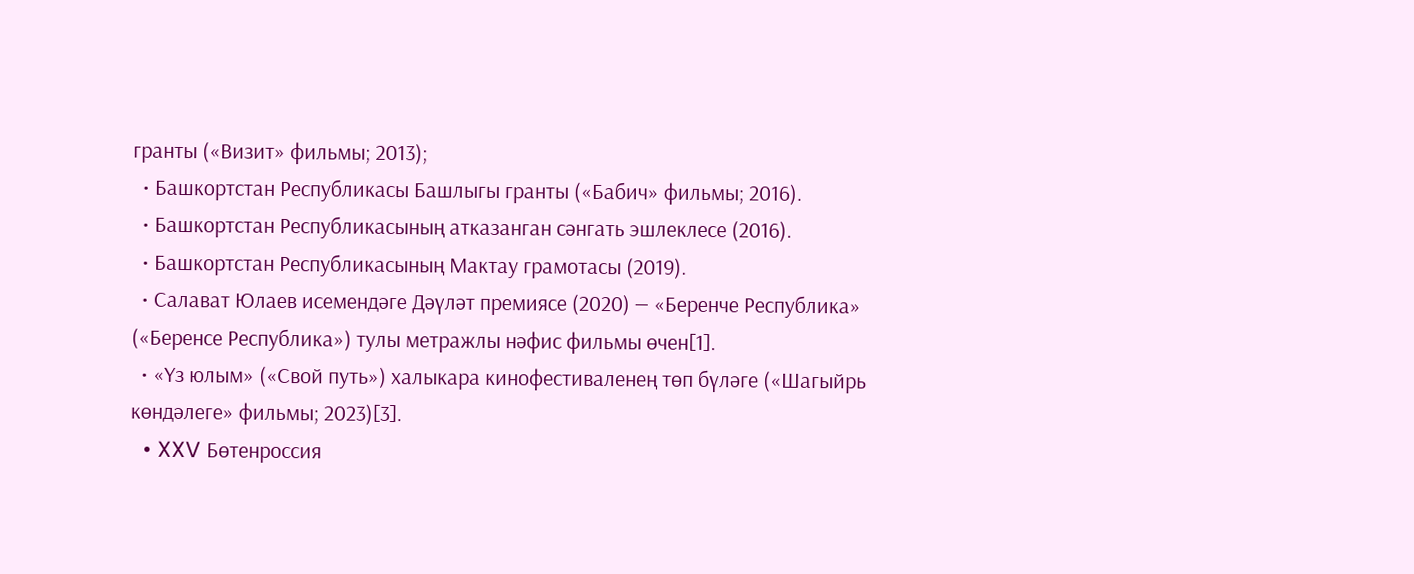гранты («Визит» фильмы; 2013);
  • Башкортстан Республикасы Башлыгы гранты («Бабич» фильмы; 2016).
  • Башкортстан Республикасының атказанган сәнгать эшлеклесе (2016).
  • Башкортстан Республикасының Мактау грамотасы (2019).
  • Салават Юлаев исемендәге Дәүләт премиясе (2020) — «Беренче Республика» («Беренсе Республика») тулы метражлы нәфис фильмы өчен[1].
  • «Үз юлым» («Свой путь») халыкара кинофестиваленең төп бүләге («Шагыйрь көндәлеге» фильмы; 2023)[3].
  • XXV Бөтенроссия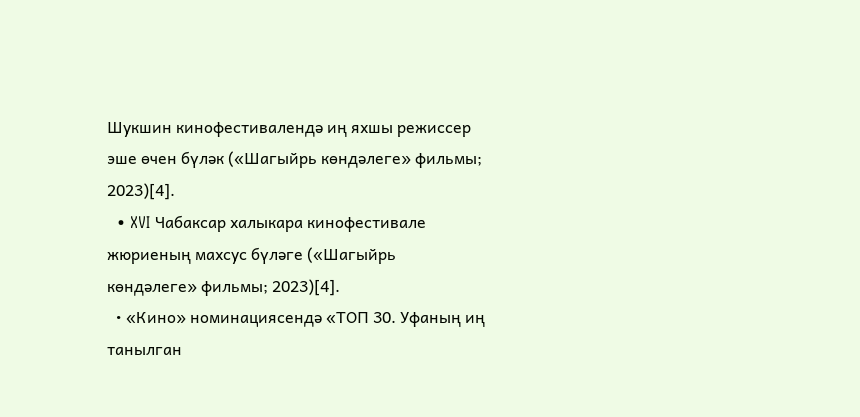Шукшин кинофестивалендә иң яхшы режиссер эше өчен бүләк («Шагыйрь көндәлеге» фильмы; 2023)[4].
  • XVI Чабаксар халыкара кинофестивале жюриеның махсус бүләге («Шагыйрь көндәлеге» фильмы; 2023)[4].
  • «Кино» номинациясендә «ТОП 30. Уфаның иң танылган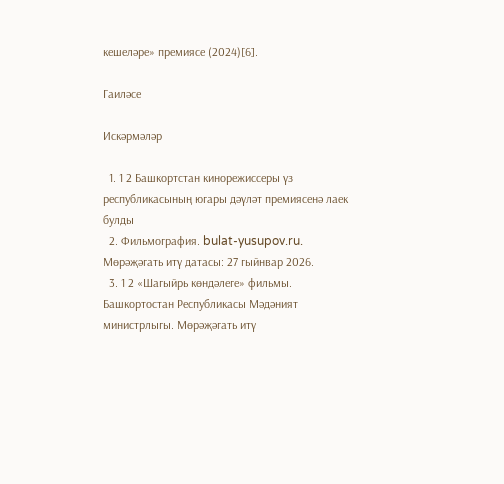кешеләре» премиясе (2024)[6].

Гаиләсе

Искәрмәләр

  1. 1 2 Башкортстан кинорежиссеры үз республикасының югары дәүләт премиясенә лаек булды
  2. Фильмография. bulat-yusupov.ru. Мөрәҗәгать итү датасы: 27 гыйнвар 2026.
  3. 1 2 «Шагыйрь көндәлеге» фильмы. Башкортостан Республикасы Мәдәният министрлыгы. Мөрәҗәгать итү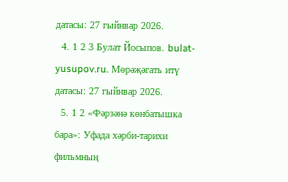датасы: 27 гыйнвар 2026.
  4. 1 2 3 Булат Йосыпов. bulat-yusupov.ru. Мөрәҗәгать итү датасы: 27 гыйнвар 2026.
  5. 1 2 «Фәрзәнә көнбатышка бара»: Уфада хәрби-тарихи фильмның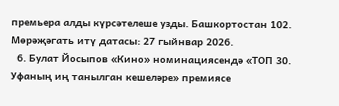премьера алды күрсәтелеше узды. Башкортостан 102. Мөрәҗәгать итү датасы: 27 гыйнвар 2026.
  6. Булат Йосыпов «Кино» номинациясендә «ТОП 30. Уфаның иң танылган кешеләре» премиясе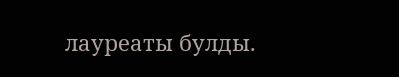лауреаты булды.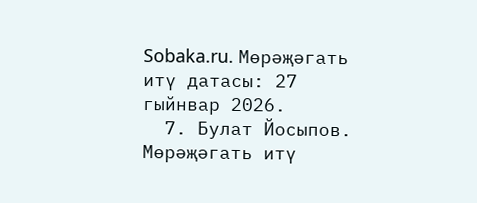Sobaka.ru. Мөрәҗәгать итү датасы: 27 гыйнвар 2026.
  7. Булат Йосыпов. Мөрәҗәгать итү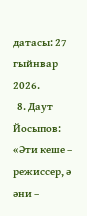датасы: 27 гыйнвар 2026.
  8. Даут Йосыпов: «Әти кеше – режиссер, ә әни –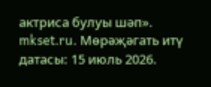актриса булуы шәп». mkset.ru. Мөрәҗәгать итү датасы: 15 июль 2026.